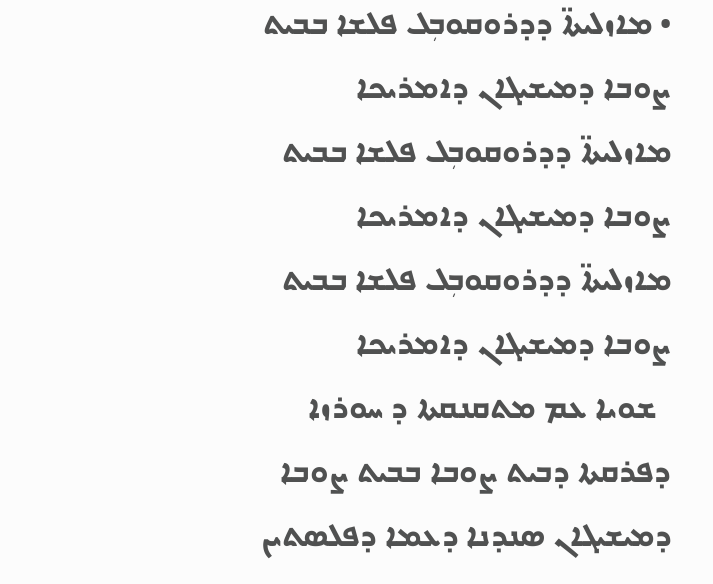• ܡܐܙܠܝܬܐ̈ ܕܕܪܘܩܘܒܼܠ ܦܠܫܐ ܒܒܝܬ ܨܘܒܐ ܕܡܝܫܝܓܐܢ ܕܐܡܪܝܟܐ
ܡܐܙܠܝܬܐ̈ ܕܕܪܘܩܘܒܼܠ ܦܠܫܐ ܒܒܝܬ ܨܘܒܐ ܕܡܝܫܝܓܐܢ ܕܐܡܪܝܟܐ
ܡܐܙܠܝܬܐ̈ ܕܕܪܘܩܘܒܼܠ ܦܠܫܐ ܒܒܝܬ ܨܘܒܐ ܕܡܝܫܝܓܐܢ ܕܐܡܪܝܟܐ
  ܫܘܝܐ ܥܡ ܡܬܩܢܩܬܐ ܕ ܚܘܪܙܐ ܕܦܪܩܬܐ ܕܒܝܬ ܨܘܒܐ ܒܒܝܬ ܨܘܒܐ ܕܡܝܫܝܓܐܢ ܣܢܕܢܐ ܕܥܡܐ ܕܦܠܣܬܝܢ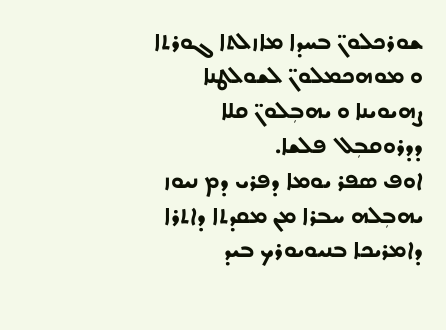ܫܘܪܟܠܘܢ̈ ܒܚܕܐ ܡܐܙܠܬܐ ܓܘܪܬܐ ܘ ܡܘܗܟܡܠܘܢ̈ ܠܫܘܠܛܢܐ ܨܗܝܘܝܢܐ ܘ ܝܗܒܼܠܘܢ̈ ܩܠܐ  ܕܕܪܘܩܒܼܠ  ܦܠܫܐ.
ܐܘܦ ܣܦܪ ܝܘܡܐ ܕܦܪܝ ܕܡ ܢܝܘܙ  ܝܗܒܼܠܗ ܚܒܪܐ ܡܢ ܡܩܕܬܐ ܕܐܬܪܐ ܕܐܡܪܝܟܐ ܒܢܝܘܝܘܪܟ ܒܝܕ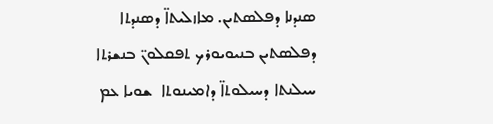ܣܢܕܢܐ ܕܦܠܣܬܝܢ. ܡܐܙܠܝܬܐ̈ ܕܣܢܕܬܐ ܕܦܠܣܬܝܢ ܒܢܝܘܝܘܪܟ ܬܦܩܠܘܢ̈ ܒܢܫܪܬܐ ܚܝܠܢܬܐ ܕܚܝܠܘܬܐ̈ ܕܐܡܝܢܘܬܐ  ܫܘܝܐ ܥܡ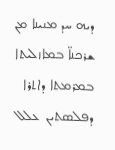ܕܝܗ ܚܕ ܡܢܝܢܐ ܡܢ ܫܪܟܢܐ̈ ܒܡܐܙܠܝܬܐ ܒܡܪܡܬܐ ܕܐܬܪܐ ܕܦܠܣܬܝܢ  ܥܠܠ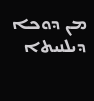ܡܢ ܕܘܟܐ ܕܝܠܢܝܬܐ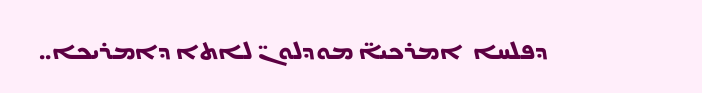ܕܦܠܚܐ  ܐܡܪܟܝܐ̈ ܡܘܕܠܘܢ̈ ܠܐܬܐ ܕܐܡܪܝܟܐ..